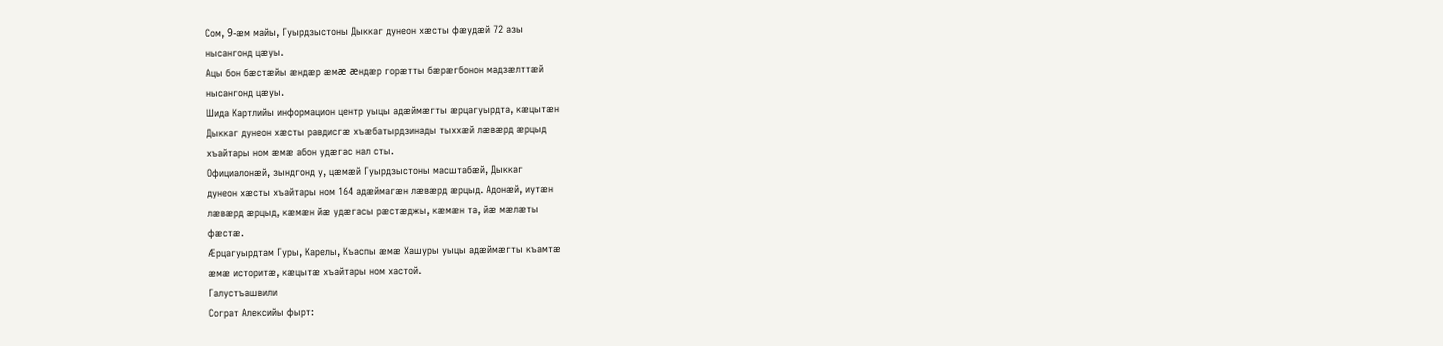Сом, 9-æм майы, Гуырдзыстоны Дыккаг дунеон хæсты фæудæй 72 азы
нысангонд цæуы.
Ацы бон бæстæйы æндæр æмæ æндæр горæтты бæрæгбонон мадзæлттæй
нысангонд цæуы.
Шида Картлийы информацион центр уыцы адæймæгты æрцагуырдта, кæцытæн
Дыккаг дунеон хæсты равдисгæ хъæбатырдзинады тыххæй лæвæрд æрцыд
хъайтары ном æмæ абон удæгас нал сты.
Официалонæй, зындгонд у, цæмæй Гуырдзыстоны масштабæй, Дыккаг
дунеон хæсты хъайтары ном 164 адæймагæн лæвæрд æрцыд. Адонæй, иутæн
лæвæрд æрцыд, кæмæн йæ удæгасы рæстæджы, кæмæн та, йæ мæлæты
фæстæ.
Æрцагуырдтам Гуры, Карелы, Къаспы æмæ Хашуры уыцы адæймæгты къамтæ
æмæ историтæ, кæцытæ хъайтары ном хастой.
Галустъашвили
Сограт Алексийы фырт: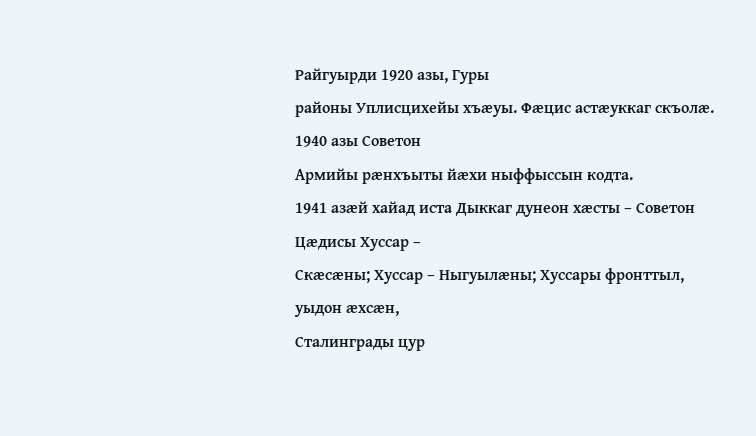Райгуырди 1920 азы, Гуры
районы Уплисцихейы хъæуы. Фæцис астæуккаг скъолæ. 1940 азы Советон
Армийы рæнхъыты йæхи ныффыссын кодта.
1941 азæй хайад иста Дыккаг дунеон хæсты – Советон Цæдисы Хуссар –
Скæсæны; Хуссар – Ныгуылæны; Хуссары фронттыл, уыдон æхсæн,
Сталинграды цур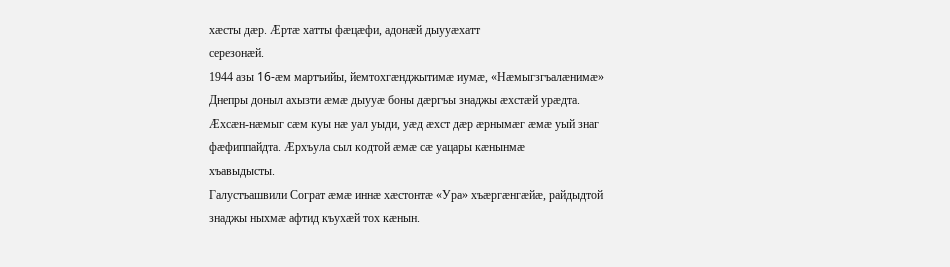хæсты дæр. Æртæ хатты фæцæфи, адонæй дыууæхатт
серезонæй.
1944 азы 16-æм мартъийы, йемтохгæнджытимæ иумæ, «Нæмыгзгъалæнимæ»
Днепры доныл ахызти æмæ дыууæ боны дæргъы знаджы æхстæй урæдта.
Æхсæн-нæмыг сæм куы нæ уал уыди, уæд æхст дæр æрнымæг æмæ уый знаг
фæфиппайдта. Æрхъула сыл кодтой æмæ сæ уацары кæнынмæ
хъавыдысты.
Галустъашвили Сограт æмæ иннæ хæстонтæ «Ура» хъæргæнгæйæ, райдыдтой
знаджы ныхмæ афтид къухæй тох кæнын.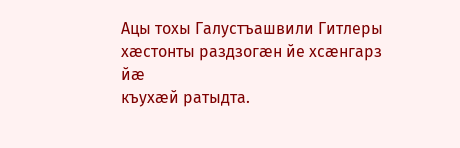Ацы тохы Галустъашвили Гитлеры хæстонты раздзогæн йе хсæнгарз йæ
къухæй ратыдта.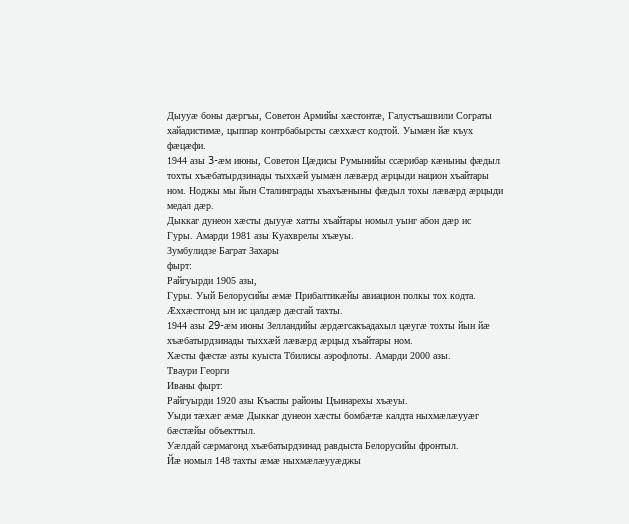Дыууæ боны дæргъы, Советон Армийы хæстонтæ, Галустъашвили Сограты
хайадистимæ, цыппар контрбабырсты сæххæст кодтой. Уымæн йæ къух
фæцæфи.
1944 азы 3-æм июны, Советон Цæдисы Румынийы ссæрибар кæныны фæдыл
тохты хъæбатырдзинады тыххæй уымæн лæвæрд æрцыди национ хъайтары
ном. Ноджы мы йын Сталинграды хъахъæныны фæдыл тохы лæвæрд æрцыди
медал дæр.
Дыккаг дунеон хæсты дыууæ хатты хъайтары номыл уынг абон дæр ис
Гуры. Амарди 1981 азы Куахврелы хъæуы.
Зумбулидзе Баграт Захары
фырт:
Райгуырди 1905 азы,
Гуры. Уый Белорусийы æмæ Прибалтикæйы авиацион полкы тох кодта.
Æххæстгонд ын ис цалдæр дæсгай тахты.
1944 азы 29-æм июны Зелландийы æрдæгсакъадахыл цæугæ тохты йын йæ
хъæбатырдзинады тыххæй лæвæрд æрцыд хъайтары ном.
Хæсты фæстæ азты куыста Тбилисы аэрофлоты. Амарди 2000 азы.
Тваури Георги
Иваны фырт:
Райгуырди 1920 азы Къаспы районы Цъинарехы хъæуы.
Уыди тæхæг æмæ Дыккаг дунеон хæсты бомбæтæ калдта ныхмæлæууæг
бæстæйы объекттыл.
Уæлдай сæрмагонд хъæбатырдзинад равдыста Белорусийы фронтыл.
Йæ номыл 148 тахты æмæ ныхмæлæууæджы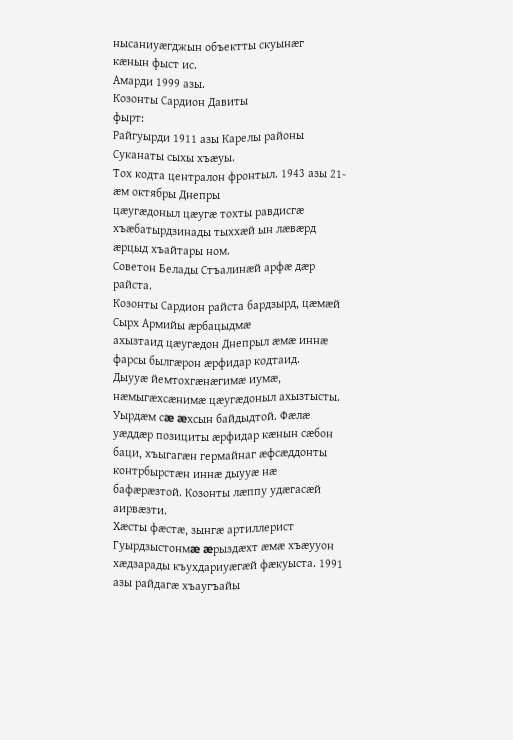нысаниуæгджын объектты скуынæг
кæнын фыст ис.
Амарди 1999 азы.
Козонты Сардион Давиты
фырт:
Райгуырди 1911 азы Карелы районы Суканаты сыхы хъæуы.
Тох кодта централон фронтыл. 1943 азы 21-æм октябры Днепры
цæугæдоныл цæугæ тохты равдисгæ хъæбатырдзинады тыххæй ын лæвæрд
æрцыд хъайтары ном.
Советон Белады Стъалинæй арфæ дæр райста.
Козонты Сардион райста бардзырд, цæмæй Сырх Армийы æрбацыдмæ
ахызтаид цæугæдон Днепрыл æмæ иннæ фарсы былгæрон æрфидар кодтаид.
Дыууæ йемтохгæнæгимæ иумæ, нæмыгæхсæнимæ цæугæдоныл ахызтысты.
Уырдæм сæ æхсын байдыдтой. Фæлæ уæддæр позициты æрфидар кæнын сæбон
баци, хъыгагæн гермайнаг æфсæддонты контрбырстæн иннæ дыууæ нæ
бафæрæзтой. Козонты лæппу удæгасæй аирвæзти.
Хæсты фæстæ, зынгæ артиллерист Гуырдзыстонмæ æрыздæхт æмæ хъæууон
хæдзарады къухдариуæгæй фæкуыста. 1991 азы райдагæ хъаугъайы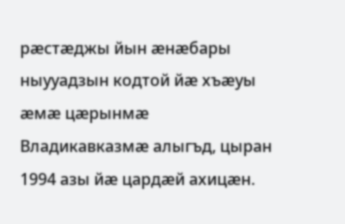рæстæджы йын æнæбары ныууадзын кодтой йæ хъæуы æмæ цæрынмæ
Владикавказмæ алыгъд, цыран 1994 азы йæ цардæй ахицæн.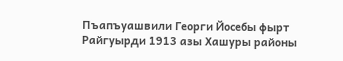Пъапъуашвили Георги Йосебы фырт
Райгуырди 1913 азы Хашуры районы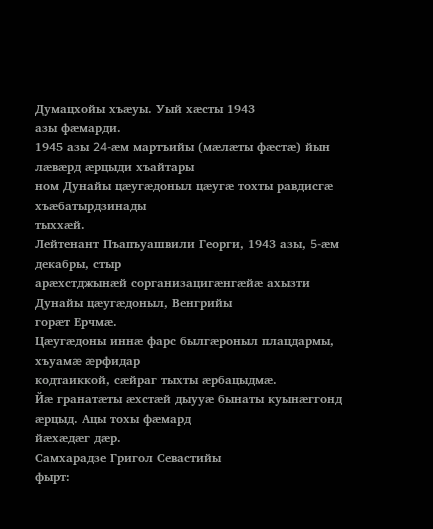Думацхойы хъæуы. Уый хæсты 1943
азы фæмарди.
1945 азы 24-æм мартъийы (мæлæты фæстæ) йын лæвæрд æрцыди хъайтары
ном Дунайы цæугæдоныл цæугæ тохты равдисгæ хъæбатырдзинады
тыххæй.
Лейтенант Пъапъуашвили Георги, 1943 азы, 5-æм декабры, стыр
арæхстджынæй сорганизацигæнгæйæ ахызти Дунайы цæугæдоныл, Венгрийы
горæт Ерчмæ.
Цæугæдоны иннæ фарс былгæроныл плацдармы, хъуамæ æрфидар
кодтаиккой, сæйраг тыхты æрбацыдмæ.
Йæ гранатæты æхстæй дыууæ бынаты куынæггонд æрцыд. Ацы тохы фæмард
йæхæдæг дæр.
Самхарадзе Григол Севастийы
фырт: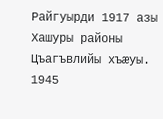Райгуырди 1917 азы Хашуры районы Цъагъвлийы хъæуы.
1945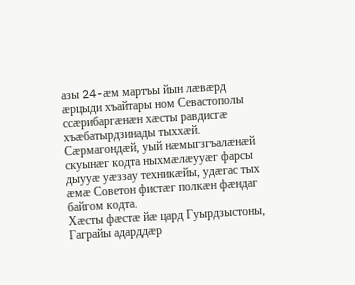азы 24-æм мартъы йын лæвæрд æрцыди хъайтары ном Севастополы
ссæрибаргæнæн хæсты равдисгæ хъæбатырдзинады тыххæй.
Сæрмагондæй, уый нæмыгзгъалæнæй скуынæг кодта ныхмæлæууæг фарсы
дыууæ уæззау техникæйы, удæгас тых æмæ Советон фистæг полкæн фæндаг
байгом кодта.
Хæсты фæстæ йæ цард Гуырдзыстоны, Гаграйы адарддæр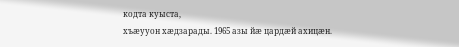кодта куыста,
хъæууон хæдзарады. 1965 азы йæ цардæй ахицæн.